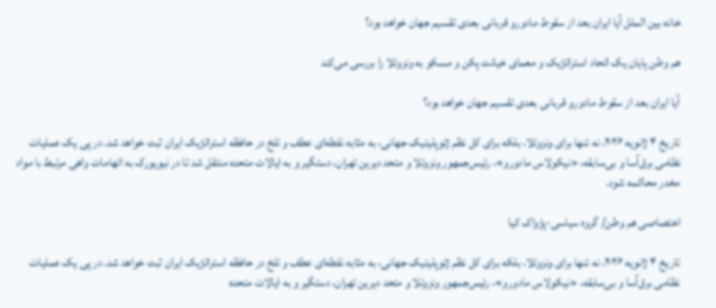خانه بین الملل آیا ایران بعد از سقوط مادورو قربانی بعدی تقسیم جهان خواهد بود؟

هم وطن پایان یک اتحاد استراتژیک و معمای خیانت پکن و مسکو به ونزوئلا را بررسی می‌کند

آیا ایران بعد از سقوط مادورو قربانی بعدی تقسیم جهان خواهد بود؟

تاریخ ۴ ژانویه ۲۰۲۶، نه تنها برای ونزوئلا، بلکه برای کل نظم ژئوپلیتیک جهانی، به مثابه نقطه‌ای عطف و تلخ در حافظه استراتژیک ایران ثبت خواهد شد. در پی یک عملیات نظامی برق‌آسا و بی‌سابقه، «نیکولاس مادورو»، رئیس‌جمهور ونزوئلا و متحد دیرین تهران، دستگیر و به ایالات متحده منتقل شد تا در نیویورک به اتهامات واهی مرتبط با مواد مخدر محاکمه شود.

اختصاصی هم وطن/ گروه سیاسی-پژواک کیا

تاریخ ۴ ژانویه ۲۰۲۶، نه تنها برای ونزوئلا، بلکه برای کل نظم ژئوپلیتیک جهانی، به مثابه نقطه‌ای عطف و تلخ در حافظه استراتژیک ایران ثبت خواهد شد. در پی یک عملیات نظامی برق‌آسا و بی‌سابقه، «نیکولاس مادورو»، رئیس‌جمهور ونزوئلا و متحد دیرین تهران، دستگیر و به ایالات متحده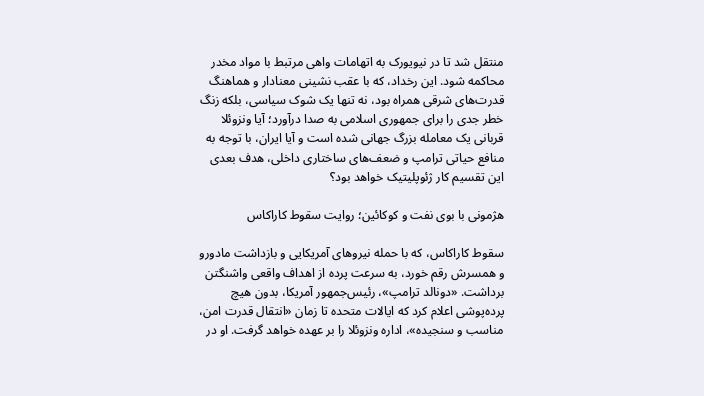منتقل شد تا در نیویورک به اتهامات واهی مرتبط با مواد مخدر محاکمه شود. این رخداد، که با عقب نشینی معنادار و هماهنگ قدرت‌های شرقی همراه بود، نه تنها یک شوک سیاسی، بلکه زنگ خطر جدی را برای جمهوری اسلامی به صدا درآورد؛ آیا ونزوئلا قربانی یک معامله بزرگ جهانی شده است و آیا ایران، با توجه به منافع حیاتی ترامپ و ضعف‌های ساختاری داخلی، هدف بعدی این تقسیم کار ژئوپلیتیک خواهد بود؟

هژمونی با بوی نفت و کوکائین؛ روایت سقوط کاراکاس

سقوط کاراکاس، که با حمله نیروهای آمریکایی و بازداشت مادورو و همسرش رقم خورد، به سرعت پرده از اهداف واقعی واشنگتن برداشت. «دونالد ترامپ»، رئیس‌جمهور آمریکا، بدون هیچ پرده‌پوشی اعلام کرد که ایالات متحده تا زمان «انتقال قدرت امن، مناسب و سنجیده»، اداره ونزوئلا را بر عهده خواهد گرفت. او در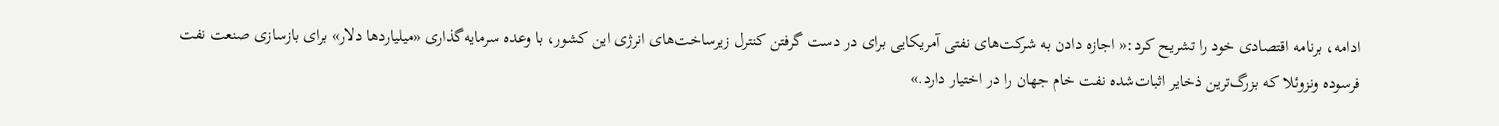ادامه، برنامه اقتصادی خود را تشریح کرد:« اجازه دادن به شرکت‌های نفتی آمریکایی برای در دست گرفتن کنترل زیرساخت‌های انرژی این کشور، با وعده سرمایه‌گذاری «میلیاردها دلار» برای بازسازی صنعت نفت فرسوده ونزوئلا که بزرگ‌ترین ذخایر اثبات‌شده نفت خام جهان را در اختیار دارد.»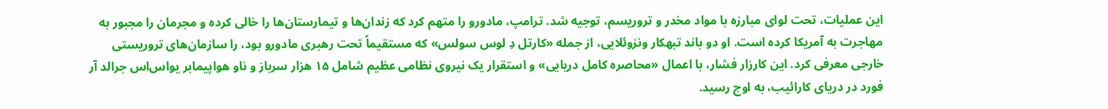این عملیات، تحت لوای مبارزه با مواد مخدر و تروریسم، توجیه شد. ترامپ، مادورو را متهم کرد که زندان‌ها و تیمارستان‌ها را خالی کرده و مجرمان را مجبور به مهاجرت به آمریکا کرده است. او دو باند تبهکار ونزوئلایی، از جمله «کارتل دِ لوس سولس» که مستقیماً تحت رهبری مادورو بود، را سازمان‌های تروریستی خارجی معرفی کرد. این کارزار فشار، با اعمال «محاصره کامل دریایی» و استقرار یک نیروی نظامی عظیم شامل ۱۵ هزار سرباز و ناو هواپیمابر یو‌اس‌اس جرالد آر فورد در دریای کارائیب، به اوج رسید.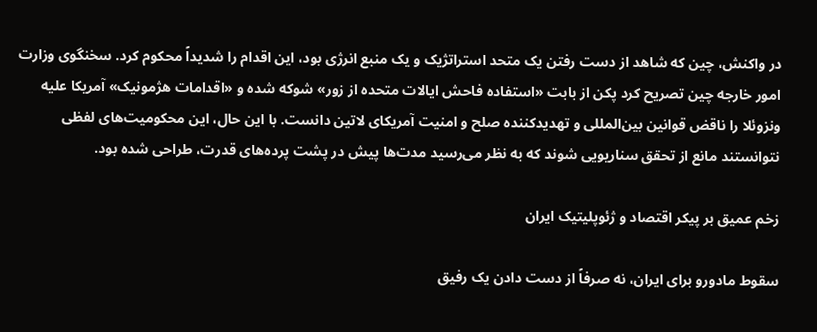در واکنش، چین که شاهد از دست رفتن یک متحد استراتژیک و یک منبع انرژی بود، این اقدام را شدیداً محکوم کرد. سخنگوی وزارت امور خارجه چین تصریح کرد پکن از بابت «استفاده فاحش ایالات متحده از زور» شوکه شده و «اقدامات هژمونیک» آمریکا علیه ونزوئلا را ناقض قوانین بین‌المللی و تهدیدکننده صلح و امنیت آمریکای لاتین دانست. با این حال، این محکومیت‌های لفظی نتوانستند مانع از تحقق سناریویی شوند که به نظر می‌رسید مدت‌ها پیش در پشت پرده‌های قدرت، طراحی شده بود.

زخم عمیق بر پیکر اقتصاد و ژئوپلیتیک ایران

سقوط مادورو برای ایران، نه صرفاً از دست دادن یک رفیق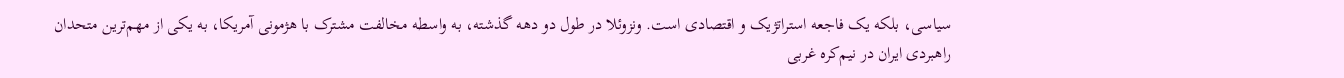سیاسی، بلکه یک فاجعه استراتژیک و اقتصادی است. ونزوئلا در طول دو دهه گذشته، به واسطه مخالفت مشترک با هژمونی آمریکا، به یکی از مهم‌ترین متحدان راهبردی ایران در نیم‌کره غربی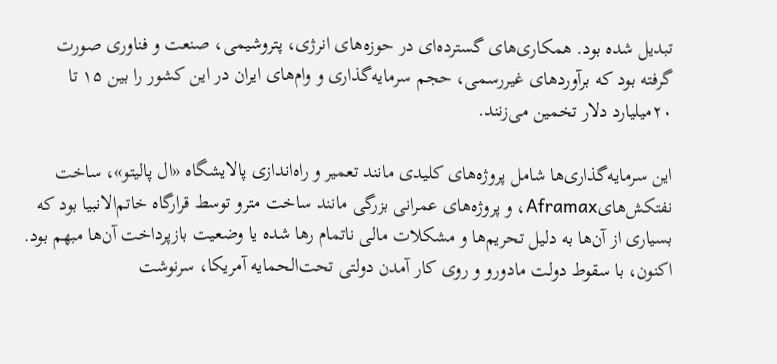تبدیل شده بود. همکاری‌های گسترده‌ای در حوزه‌های انرژی، پتروشیمی، صنعت و فناوری صورت گرفته بود که برآوردهای غیررسمی، حجم سرمایه‌گذاری و وام‌های ایران در این کشور را بین ۱۵ تا ۲۰میلیارد دلار تخمین می‌زنند.

این سرمایه‌گذاری‌ها شامل پروژه‌های کلیدی مانند تعمیر و راه‌اندازی پالایشگاه «ال پالیتو»، ساخت نفتکش‌هایAframax، و پروژه‌های عمرانی بزرگی مانند ساخت مترو توسط قرارگاه خاتم‌الانبیا بود که بسیاری از آن‌ها به دلیل تحریم‌ها و مشکلات مالی ناتمام رها شده یا وضعیت بازپرداخت آن‌ها مبهم بود. اکنون، با سقوط دولت مادورو و روی کار آمدن دولتی تحت‌الحمایه آمریکا، سرنوشت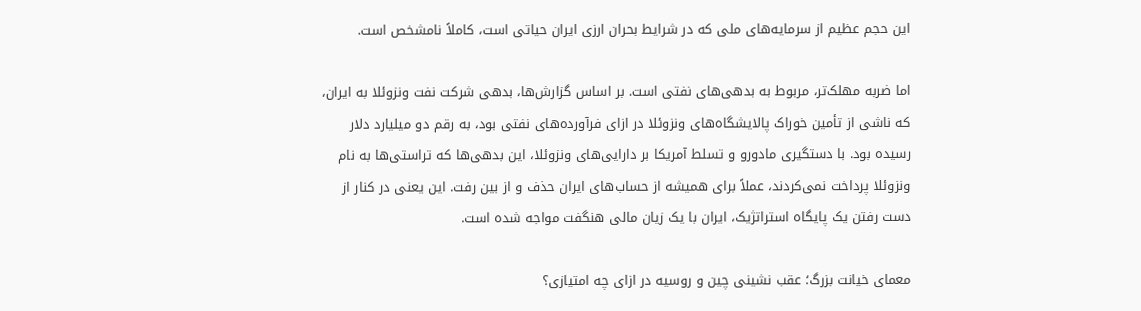این حجم عظیم از سرمایه‌های ملی که در شرایط بحران ارزی ایران حیاتی است، کاملاً نامشخص است.

اما ضربه مهلک‌تر، مربوط به بدهی‌های نفتی است. بر اساس گزارش‌ها، بدهی شرکت نفت ونزوئلا به ایران، که ناشی از تأمین خوراک پالایشگاه‌های ونزوئلا در ازای فرآورده‌های نفتی بود، به رقم دو میلیارد دلار رسیده بود. با دستگیری مادورو و تسلط آمریکا بر دارایی‌های ونزوئلا، این بدهی‌ها که تراستی‌ها به نام ونزوئلا پرداخت نمی‌کردند، عملاً برای همیشه از حساب‌های ایران حذف و از بین رفت. این یعنی در کنار از دست رفتن یک پایگاه استراتژیک، ایران با یک زیان مالی هنگفت مواجه شده است.

معمای خیانت بزرگ؛ عقب نشینی چین و روسیه در ازای چه امتیازی؟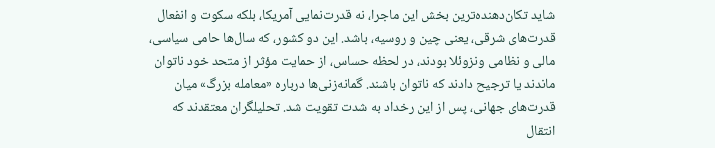شاید تکان‌دهنده‌ترین بخش این ماجرا، نه قدرت‌نمایی آمریکا، بلکه سکوت و انفعال قدرت‌های شرقی، یعنی چین و روسیه، باشد. این دو کشور، که سال‌ها حامی سیاسی، مالی و نظامی ونزوئلا بودند، در لحظه حساس، از حمایت مؤثر از متحد خود ناتوان ماندند یا ترجیح دادند که ناتوان باشند. گمانه‌زنی‌ها درباره «معامله بزرگ» میان قدرت‌های جهانی، پس از این رخداد به شدت تقویت شد. تحلیلگران معتقدند که انتقال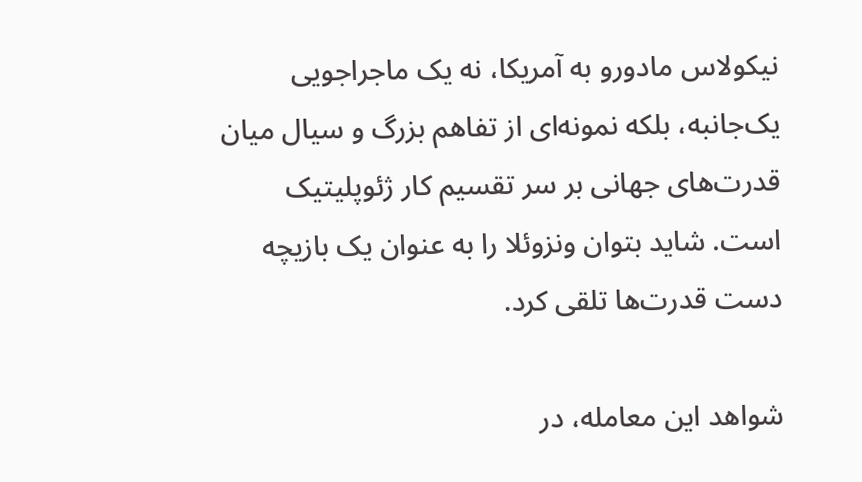نیکولاس مادورو به آمریکا، نه یک ماجراجویی یک‌جانبه، بلکه نمونه‌ای از تفاهم بزرگ و سیال میان قدرت‌های جهانی بر سر تقسیم کار ژئوپلیتیک است. شاید بتوان ونزوئلا را به عنوان یک بازیچه دست قدرت‌ها تلقی کرد.

شواهد این معامله، در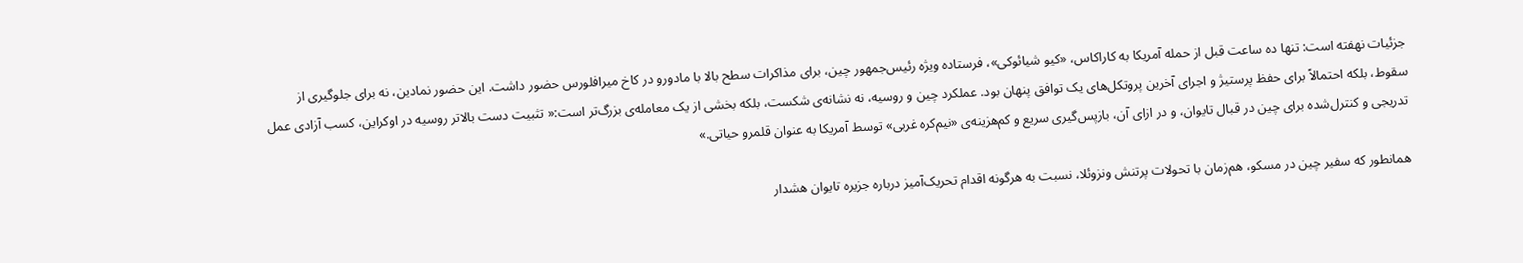جزئیات نهفته است: تنها ده ساعت قبل از حمله آمریکا به کاراکاس، «کیو شیائوکی»، فرستاده ویژه رئیس‌جمهور چین، برای مذاکرات سطح بالا با مادورو در کاخ میرافلورس حضور داشت. این حضور نمادین، نه برای جلوگیری از سقوط، بلکه احتمالاً برای حفظ پرستیژ و اجرای آخرین پروتکل‌های یک توافق پنهان بود. عملکرد چین و روسیه، نه نشانه‌ی شکست، بلکه بخشی از یک معامله‌ی بزرگ‌تر است:« تثبیت دست بالاتر روسیه در اوکراین، کسب آزادی عمل تدریجی و کنترل‌شده برای چین در قبال تایوان، و در ازای آن، بازپس‌گیری سریع و کم‌هزینه‌ی «نیم‌کره غربی» توسط آمریکا به عنوان قلمرو حیاتی.»

همانطور که سفیر چین در مسکو، هم‌زمان با تحولات پرتنش ونزوئلا، نسبت به هرگونه اقدام تحریک‌آمیز درباره جزیره تایوان هشدار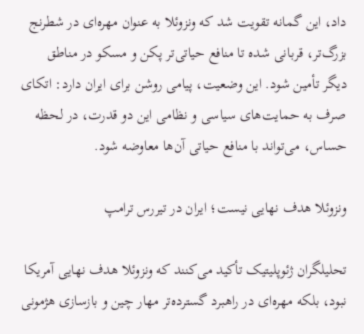داد، این گمانه تقویت شد که ونزوئلا به عنوان مهره‌ای در شطرنج بزرگ‌تر، قربانی شده تا منافع حیاتی‌تر پکن و مسکو در مناطق دیگر تأمین شود. این وضعیت، پیامی روشن برای ایران دارد: اتکای صرف به حمایت‌های سیاسی و نظامی این دو قدرت، در لحظه حساس، می‌تواند با منافع حیاتی آن‌ها معاوضه شود.

ونزوئلا هدف نهایی نیست؛ ایران در تیررس ترامپ

تحلیلگران ژئوپلیتیک تأکید می‌کنند که ونزوئلا هدف نهایی آمریکا نبود، بلکه مهره‌ای در راهبرد گسترده‌تر مهار چین و بازسازی هژمونی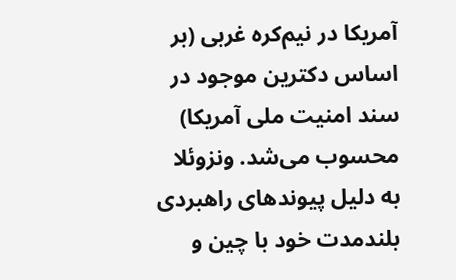آمریکا در نیم‌کره غربی (بر اساس دکترین موجود در سند امنیت ملی آمریکا) محسوب می‌شد. ونزوئلا به دلیل پیوندهای راهبردی بلندمدت خود با چین و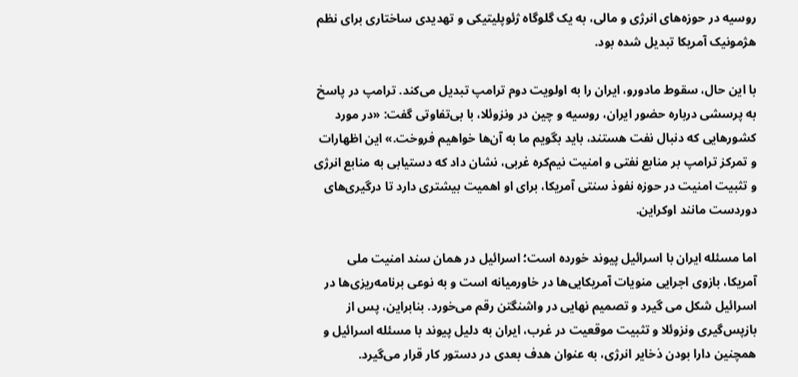روسیه در حوزه‌های انرژی و مالی، به یک گلوگاه ژئوپلیتیکی و تهدیدی ساختاری برای نظم هژمونیک آمریکا تبدیل شده بود.

با این حال، سقوط مادورو، ایران را به اولویت دوم ترامپ تبدیل می‌کند. ترامپ در پاسخ به پرسشی درباره حضور ایران، روسیه و چین در ونزوئلا، با بی‌تفاوتی گفت: «در مورد کشورهایی که دنبال نفت هستند، باید بگویم ما به آن‌ها خواهیم فروخت.» این اظهارات و تمرکز ترامپ بر منابع نفتی و امنیت نیم‌کره غربی، نشان داد که دستیابی به منابع انرژی و تثبیت امنیت در حوزه نفوذ سنتی آمریکا، برای او اهمیت بیشتری دارد تا درگیری‌های دوردست مانند اوکراین.

اما مسئله ایران با اسرائیل پیوند خورده است؛ اسرائیل در همان سند امنیت ملی آمریکا، بازوی اجرایی منویات آمریکایی‌ها در خاورمیانه است و به نوعی برنامه‌ریزی‌ها در اسرائیل شکل می گیرد و تصمیم نهایی در واشنگتن رقم می‌خورد. بنابراین، پس از بازپس‌گیری ونزوئلا و تثبیت موقعیت در غرب، ایران به دلیل پیوند با مسئله اسرائیل و همچنین دارا بودن ذخایر انرژی، به عنوان هدف بعدی در دستور کار قرار می‌گیرد.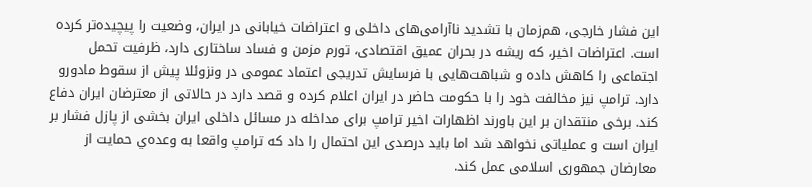این فشار خارجی، هم‌زمان با تشدید ناآرامی‌های داخلی و اعتراضات خیابانی در ایران، وضعیت را پیچیده‌تر کرده است. اعتراضات اخیر، که ریشه در بحران عمیق اقتصادی، تورم مزمن و فساد ساختاری دارد، ظرفیت تحمل اجتماعی را کاهش داده و شباهت‌هایی با فرسایش تدریجی اعتماد عمومی در ونزوئلا پیش از سقوط مادورو دارد. ترامپ نیز مخالفت خود را با حکومت حاضر در ایران اعلام کرده و قصد دارد در حالاتی از معترضان ایران دفاع کند. برخی منتقدان بر این باورند اظهارات اخیر ترامپ برای مداخله در مسائل داخلی ایران بخشی از پازل فشار بر ایران است و عملیاتی نخواهد شد اما باید درصدی این احتمال را داد که ترامپ واقعا به وعده‌ي حمایت از معارضان جمهوری اسلامی عمل کند.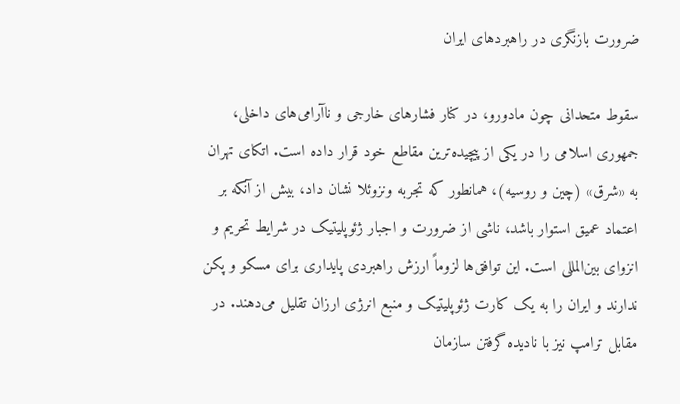ضرورت بازنگری در راهبردهای ایران

سقوط متحدانی چون مادورو، در کنار فشارهای خارجی و ناآرامی‌های داخلی، جمهوری اسلامی را در یکی از پیچیده‌ترین مقاطع خود قرار داده است. اتکای تهران به «شرق» (چین و روسیه)، همانطور که تجربه ونزوئلا نشان داد، بیش از آنکه بر اعتماد عمیق استوار باشد، ناشی از ضرورت و اجبار ژئوپلیتیک در شرایط تحریم و انزوای بین‌المللی است. این توافق‌ها لزوماً ارزش راهبردی پایداری برای مسکو و پکن ندارند و ایران را به یک کارت ژئوپلیتیک و منبع انرژی ارزان تقلیل می‌دهند. در مقابل ترامپ نیز با نادیده گرفتن سازمان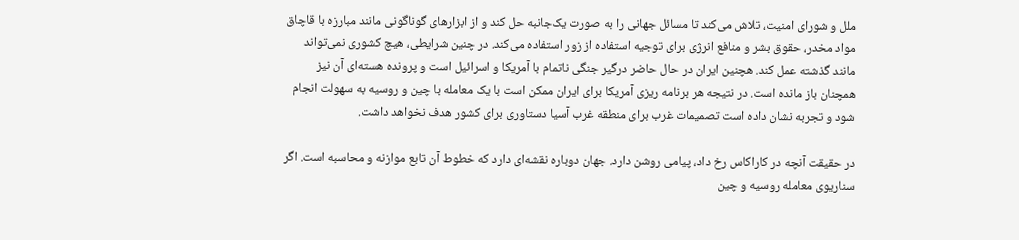ملل و شورای امنیت، تلاش می‌کند تا مسائل جهانی را به صورت یک‌جانبه حل کند و از ابزارهای گوناگونی مانند مبارزه با قاچاق مواد مخدر، حقوق بشر و منافع انرژی برای توجیه استفاده از زور استفاده می‌کند. در چنین شرایطی، هیچ کشوری نمی‌تواند مانند گذشته عمل کند. هچنین ایران در حال حاضر درگیر جنگی ناتمام با آمریکا و اسرائیل است و پرونده هسته‌ای آن نیز همچنان باز مانده است. در نتیجه هر برنامه ریزی آمریکا برای ایران ممکن است با یک معامله با چین و روسیه به سهولت انجام شود و تجربه نشان داده است تصمیمات غرب برای منطقه غرب آسیا دستاوری برای کشور هدف نخواهد داشت.

در حقیقت آنچه در کاراکاس رخ داد، پیامی روشن دارد. جهان دوباره نقشه‌ای دارد که خطوط آن تابع موازنه و محاسبه است. اگر سناریوی معامله روسیه و چین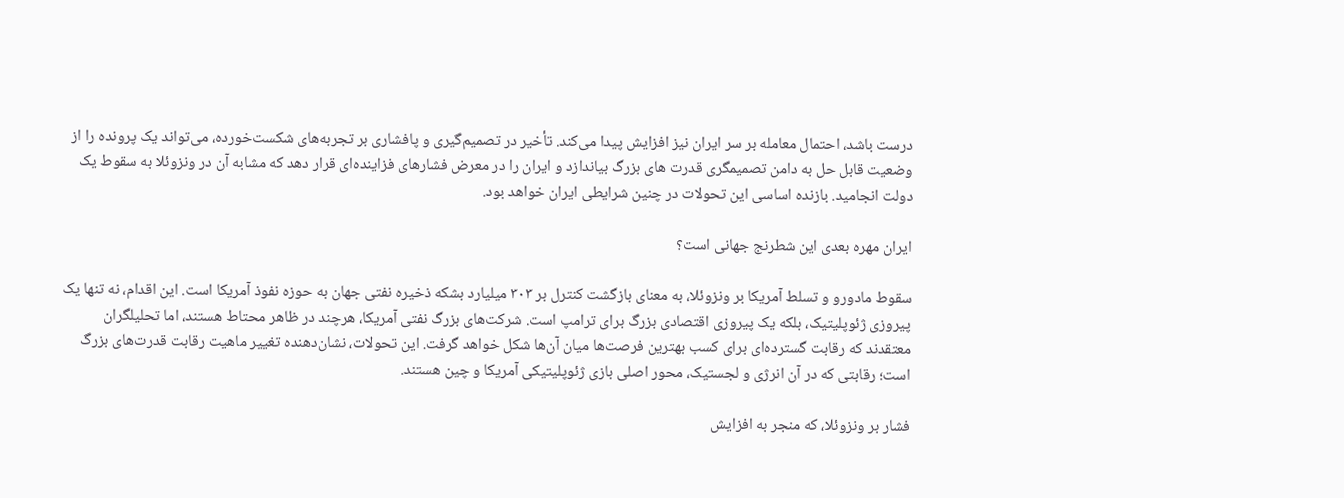درست باشد، احتمال معامله بر سر ایران نیز افزایش پیدا می‌کند. تأخیر در تصمیم‌گیری و پافشاری بر تجربه‌های شکست‌خورده، می‌تواند یک پرونده را از وضعیت قابل حل به دامن تصمیمگری قدرت های بزرگ بیاندازد و ایران را در معرض فشارهای فزاینده‌ای قرار دهد که مشابه آن در ونزوئلا به سقوط یک دولت انجامید. بازنده اساسی این تحولات در چنین شرایطی ایران خواهد بود.

ایران مهره بعدی این شطرنج جهانی است؟

سقوط مادورو و تسلط آمریکا بر ونزوئلا، به معنای بازگشت کنترل بر ۳۰۳ میلیارد بشکه ذخیره نفتی جهان به حوزه نفوذ آمریکا است. این اقدام، نه تنها یک پیروزی ژئوپلیتیک، بلکه یک پیروزی اقتصادی بزرگ برای ترامپ است. شرکت‌های بزرگ نفتی آمریکا، هرچند در ظاهر محتاط هستند، اما تحلیلگران معتقدند که رقابت گسترده‌ای برای کسب بهترین فرصت‌ها میان آن‌ها شکل خواهد گرفت. این تحولات، نشان‌دهنده تغییر ماهیت رقابت قدرت‌های بزرگ است؛ رقابتی که در آن انرژی و لجستیک، محور اصلی بازی ژئوپلیتیکی آمریکا و چین هستند.

فشار بر ونزوئلا، که منجر به افزایش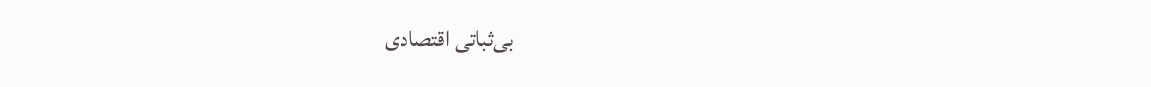بی‌ثباتی اقتصادی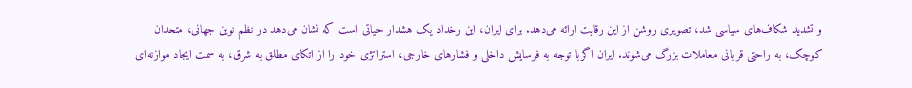و تشدید شکاف‌های سیاسی شد، تصویری روشن از این رقابت ارائه می‌دهد. برای ایران، این رخداد یک هشدار حیاتی است که نشان می‌دهد در نظم نوین جهانی، متحدان کوچک، به راحتی قربانی معاملات بزرگ می‌شوند. ایران اگربا توجه به فرسایش داخلی و فشارهای خارجی، استراتژی خود را از اتکای مطلق به شرق، به سمت ایجاد موازنه‌ای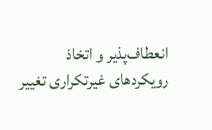انعطاف‌پذیر و اتخاذ رویکردهای غیرتکراری تغییر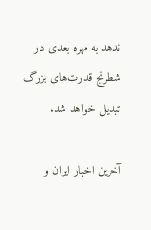ندهد به مهره بعدی در شطرنج قدرت‌های بزرگ تبدیل خواهد شد.

آخرین اخبار ایران و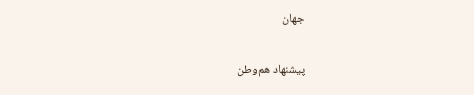جهان

پیشنهاد هم‌وطن